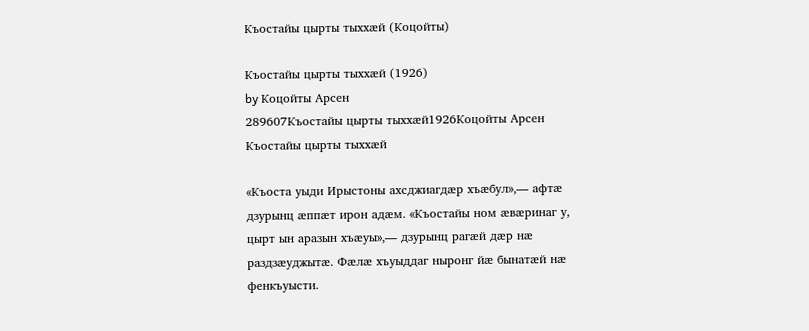Къостайы цырты тыххæй (Коцойты)

Къостайы цырты тыххæй (1926)
by Коцойты Арсен
289607Къостайы цырты тыххæй1926Коцойты Арсен
Къостайы цырты тыххæй

«Къоста уыди Ирыстоны ахсджиагдæр хъæбул»,— афтæ дзурынц æппæт ирон адæм. «Къостайы ном æвæринаг у, цырт ын аразын хъæуы»,— дзурынц рагæй дæр нæ раздзæуджытæ. Фæлæ хъуыддаг ныронг йæ бынатæй нæ фенкъуысти.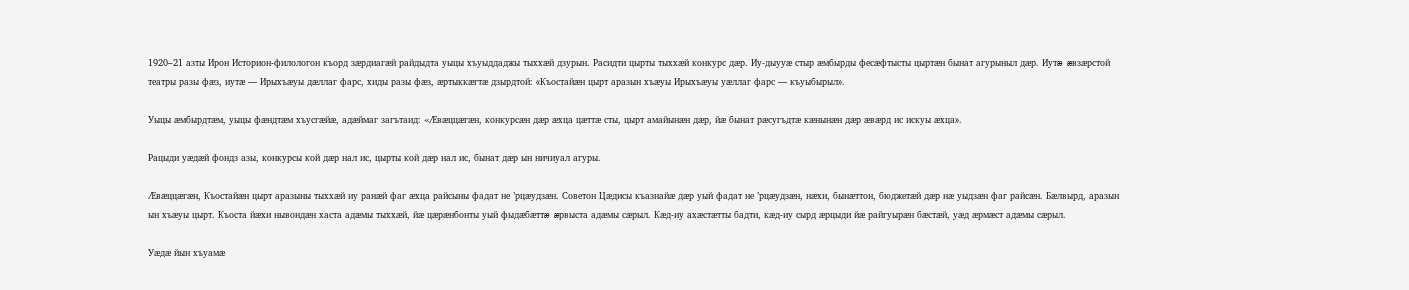1920–21 азты Ирон Историон-филологон къорд зæрдиагæй райдыдта уыцы хъуыддаджы тыххæй дзурын. Расидти цырты тыххæй конкурс дæр. Иу-дыууæ стыр æмбырды фесæфтысты цыртæн бынат агурыныл дæр. Иутæ æвзæрстой театры разы фæз, иутæ — Ирыхъæуы дæллаг фарс, хиды разы фæз, æртыккæгтæ дзырдтой: «Къостайæн цырт аразын хъæуы Ирыхъæуы уæллаг фарс — къуыбырыл».

Уыцы æмбырдтæм, уыцы фæндтæм хъусгæйæ, адæймаг загътаид: «Æвæццæгæн, конкурсæн дæр æхца цæттæ сты, цырт амайынæн дæр, йæ бынат рæсугъдтæ кæнынæн дæр æвæрд ис искуы æхца».

Рацыди уæдæй фондз азы, конкурсы кой дæр нал ис, цырты кой дæр нал ис, бынат дæр ын ничиуал агуры.

Æвæццæгæн, Къостайæн цырт аразыны тыххæй иу ранæй фаг æхца райсыны фадат не ’рцæудзæн. Советон Цæдисы къазнайæ дæр уый фадат не ’рцæудзæн, нæхи, бынæттон, бюджетæй дæр нæ уыдзæн фаг райсæн. Бæлвырд, аразын ын хъæуы цырт. Къоста йæхи нывондæн хаста адæмы тыххæй, йæ цæрæнбонты уый фыдæбæттæ æрвыста адæмы сæрыл. Кæд-иу ахæстæтты бадти, кæд-иу сырд æрцыди йæ райгуырæн бæстæй, уæд æрмæст адæмы сæрыл.

Уæдæ йын хъуамæ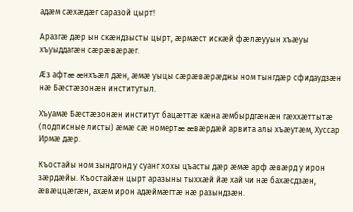адæм сæхæдæг саразой цырт!

Аразгæ дæр ын скæндзысты цырт, æрмæст искæй фæлæууын хъæуы хъуыддагæн сæрæвæрæг.

Æз афтæ æнхъæл дæн, æмæ уыцы сæрæвæрæджы ном тынгдæр сфидаудзæн нæ Бæстæзонæн институтыл.

Хъуамæ Бæстæзонæн институт бацæттæ кæна æмбырдгæнæн гæххæттытæ (подписные листы) æмæ сæ номертæ æвæрдæй арвита алы хъæутæм, Хуссар Ирмæ дæр.

Къостайы ном зындгонд у суанг хохы цъасты дæр æмæ арф æвæрд у ирон зæрдæйы. Къостайæн цырт аразыны тыххæй йæ хай чи нæ бахæсдзæн, æвæццæгæн, ахæм ирон адæймæгтæ нæ разындзæн.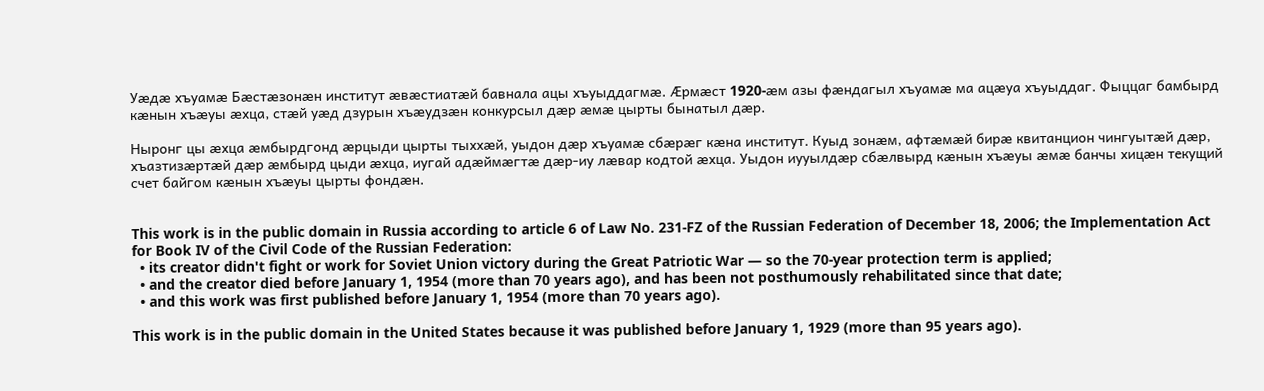Уæдæ хъуамæ Бæстæзонæн институт æвæстиатæй бавнала ацы хъуыддагмæ. Æрмæст 1920-æм азы фæндагыл хъуамæ ма ацæуа хъуыддаг. Фыццаг бамбырд кæнын хъæуы æхца, стæй уæд дзурын хъæудзæн конкурсыл дæр æмæ цырты бынатыл дæр.

Ныронг цы æхца æмбырдгонд æрцыди цырты тыххæй, уыдон дæр хъуамæ сбæрæг кæна институт. Куыд зонæм, афтæмæй бирæ квитанцион чингуытæй дæр, хъазтизæртæй дæр æмбырд цыди æхца, иугай адæймæгтæ дæр-иу лæвар кодтой æхца. Уыдон иууылдæр сбæлвырд кæнын хъæуы æмæ банчы хицæн текущий счет байгом кæнын хъæуы цырты фондæн.


This work is in the public domain in Russia according to article 6 of Law No. 231-FZ of the Russian Federation of December 18, 2006; the Implementation Act for Book IV of the Civil Code of the Russian Federation:
  • its creator didn't fight or work for Soviet Union victory during the Great Patriotic War — so the 70-year protection term is applied;
  • and the creator died before January 1, 1954 (more than 70 years ago), and has been not posthumously rehabilitated since that date;
  • and this work was first published before January 1, 1954 (more than 70 years ago).

This work is in the public domain in the United States because it was published before January 1, 1929 (more than 95 years ago).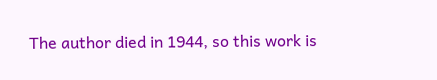The author died in 1944, so this work is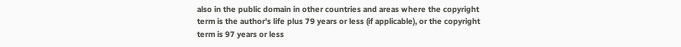also in the public domain in other countries and areas where the copyright term is the author's life plus 79 years or less (if applicable), or the copyright term is 97 years or less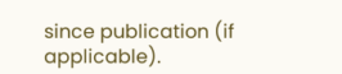since publication (if applicable).